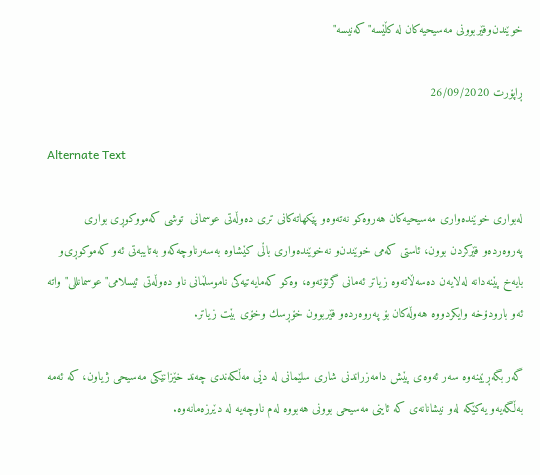خوێندن‌وفێربوونى مه‌سیحیه‌كان له‌ كڵێسه‌"كه‌نیسه‌"

ڕاپۆرت 26/09/2020

Alternate Text

له‌بوارى خوێنده‌وارى مه‌سیحیه‌كان هه‌روه‌كو نه‌ته‌وه‌‌و پێكهاته‌كانى ترى ده‌وڵه‌تى عوسمانى  توشى كه‌مووكوڕى بوارى په‌روه‌رده‌و فێركردن بوون، ئاستى كه‌مى خوێندن‌و نه‌خوێنده‌وارى باڵى كێشاوه‌ به‌سه‌رناوچه‌كه‌‌و به‌تایبه‌تى ئه‌و كه‌موكوڕى‌و بایه‌خ پێنه‌دانه‌ له‌لایه‌ن ده‌سه‌ڵاته‌وه‌ زیاتر ئه‌مانى گرتۆته‌وه‌، وه‌كو كه‌مایه‌تیه‌كى ناموسڵمانى ناو ده‌وڵه‌تى ئیسلامى"عوسمانللى" واته‌ ئه‌و بارودۆخه‌ وایكردووه‌ هه‌وڵه‌كان بۆ په‌روه‌رده‌و فێربوون خۆڕسك وخۆى بێت زیاتر.

گه‌ر بگه‌ڕێینه‌وه‌ سه‌ر ئه‌وه‌ى پێش دامه‌زراندنى شارى سلێمانی له‌ دێى مه‌ڵكه‌ندى چه‌ند خێزانێكى مه‌سیحى ژیاون، كه‌ ئه‌مه‌ به‌ڵگه‌یه‌و یه‌كێكه‌ له‌و نیشانانه‌ى كه‌ ئاینى مه‌سیحى بوونى هه‌بووه‌ له‌م ناوچه‌یه‌ له‌ دێرزه‌مانه‌وه‌.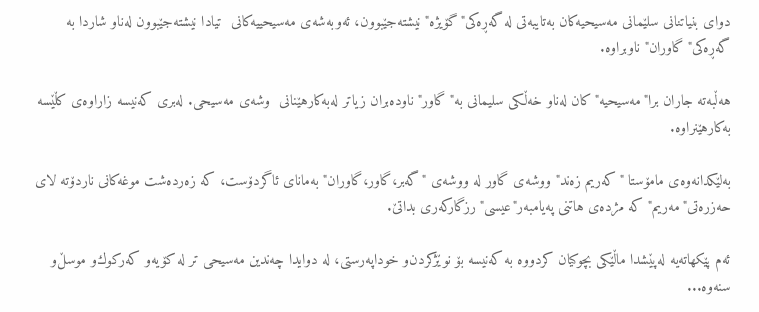دواى بنیاتنانى سلێمانى مه‌سیحیه‌كان به‌تایبه‌تى له‌ گه‌ڕه‌كى"گۆیژه‌"نیشته‌جێبوون، ئه‌وبه‌شه‌ى مه‌سیحییه‌كانى  تیادا نیشته‌جێبوون له‌ناو شاردا به‌ گه‌ڕه‌كى"گاوران" ناوبراوه‌.

هه‌ڵبه‌ته‌ جاران برا"مه‌سیحیه‌"كان له‌ناو خه‌ڵكى سلیمانی به‌"گاور" ناوده‌بران زیاتر له‌به‌كارهێنانى  وشه‌ى مه‌سیحى. له‌برى كه‌نیسه‌ زاراوه‌ى كڵێسه‌ به‌كارهێنراوه‌.

به‌لێكدانه‌وه‌ى مامۆستا "كه‌ریم زه‌ند" ووشه‌ى گاور له‌ ووشه‌ى "گه‌بر،گاور،گاوران" به‌ماناى ئاگردۆست، كه‌ زه‌رده‌شت موغه‌كانى ناردۆته‌ لاى حه‌زره‌تى"مه‌ریم" كه‌ مژده‌ى هاتنى په‌یامبه‌ر"عیسى" رزگاركه‌رى بداتێ.

ئه‌م پێكهاته‌یه‌ له‌پێشدا ماڵێكی بچوكیان كردووه‌ به‌ كه‌نیسه‌ بۆ نوێژكردن‌و خوداپه‌رستى، له‌ دوایدا چه‌ندین مه‌سیحى تر له‌ كۆیه‌و كه‌ركوك‌و موسڵ‌و سنه‌وه‌...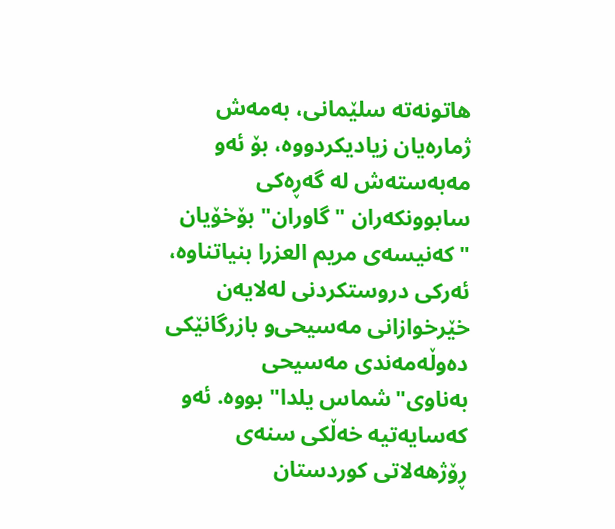هاتونه‌ته‌ سلێمانى، به‌مه‌ش ژماره‌یان زیادیكردووه‌، بۆ ئه‌و مەبه‌سته‌ش له‌ گه‌ڕه‌كى سابوونكه‌ران "گاوران" بۆخۆیان "كه‌نیسه‌ى مریم العزرا بنیاتناوه‌، ئه‌ركى دروستكردنى له‌لایه‌ن خێرخوازانى مه‌سیحى‌و بازرگانێكى ده‌وڵه‌مه‌ندى مه‌سیحى به‌ناوى"شماس یلدا" بووه‌. ئه‌و كه‌سایه‌تیه‌ خه‌ڵكى سنه‌ى ڕۆژهه‌لاتى كوردستان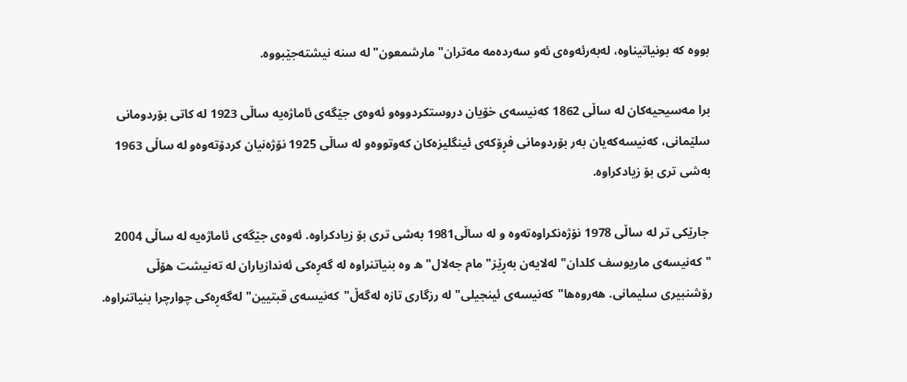بووه‌ كه‌ بونیاتیناوه‌، له‌به‌رئه‌وه‌ى ئه‌و سه‌رده‌مه‌ مه‌تران"مارشمعون" له‌ سنه‌ نیشته‌جێبووه‌.

برا مه‌سیحیه‌كان له‌ ساڵى 1862 كه‌نیسه‌ى خۆیان دروستكردووه‌‌و ئه‌وه‌ى جێگه‌ى ئاماژه‌یه‌ ساڵى 1923 له‌ كاتى بۆردومانى سلێمانى، كه‌نیسه‌كه‌یان به‌ر بۆردومانى فڕۆكه‌ى ئینگلیزه‌كان كه‌وتووه‌‌و له‌ ساڵى 1925 نۆژه‌نیان كردۆته‌وه‌‌و له‌ ساڵى 1963 به‌شى ترى بۆ زیادكراوه‌.

 جارێكى تر له‌ ساڵى 1978 نۆژه‌نكراوه‌ته‌وه‌ ‌و له‌ ساڵى1981 به‌شى ترى بۆ زیادكراوه‌. ئه‌وه‌ى جێگه‌ى ئاماژه‌یه‌ له‌ ساڵى 2004 "كه‌نیسه‌ى ماریوسف كلدان" له‌لایه‌ن به‌ڕێز"مام جه‌لال"ه‌ وه‌ بنیاتنراوه‌ له‌ گه‌ڕه‌كى ئه‌ندازیاران له‌ ته‌نیشت هۆڵى رۆشنبیرى سلیمانى. هه‌روه‌ها"كه‌نیسه‌ى ئینجیلى" له‌ رزگارى تازه‌ له‌گه‌ڵ"كه‌نیسه‌ى قبتیین" له‌گه‌ڕه‌كى چوارچرا بنیاتنراوه‌.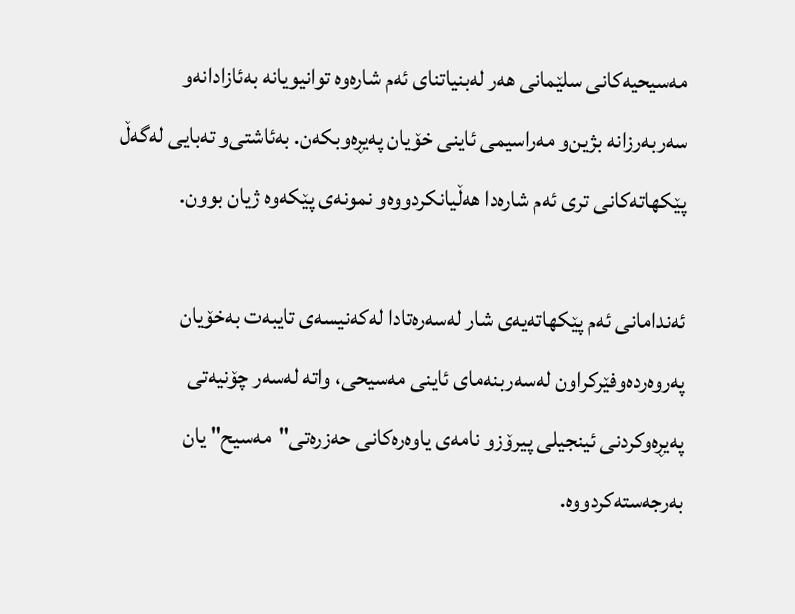مه‌سیحیه‌كانى سلێمانى هه‌ر له‌بنیاتناى ئه‌م شاره‌وه‌ توانیویانه‌ به‌ئازادانه‌و سه‌ربه‌رزانه‌ بژین‌و مه‌راسیمى ئاینى خۆیان په‌یڕه‌وبكه‌ن. به‌ئاشتى‌و ته‌بایى له‌گه‌ڵ پێكهاته‌كانى ترى ئه‌م شاره‌دا هه‌ڵیانكردووه‌و نمونه‌ى پێكه‌وه‌ ژیان بوون.

ئه‌ندامانى ئه‌م پێكهاته‌یه‌ى شار له‌سه‌ره‌تادا له‌كه‌نیسه‌ى تایبه‌ت به‌خۆیان په‌روه‌رده‌وفێركراون له‌سه‌ربنه‌ماى ئاینى مه‌سیحى، واته‌ له‌سه‌ر چۆنیه‌تى په‌یڕه‌وكردنى ئینجیلى پیرۆز‌و نامه‌ى یاوه‌ره‌كانى حه‌زره‌تى"مه‌سیح" یان به‌رجه‌سته‌كردووه‌.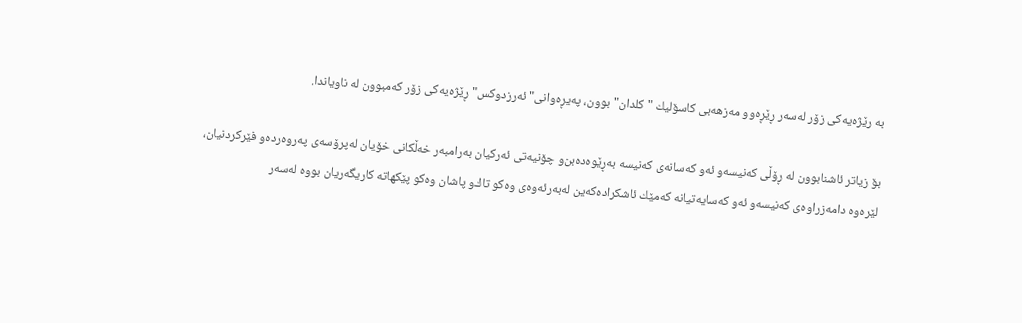به‌ رێژه‌یه‌كى زۆر له‌سه‌ر ڕێڕه‌و‌و مه‌زهه‌بى كاسۆلیك "كلدان"بوون، په‌یڕه‌وانى"ئه‌رزدوكس" ڕێژه‌یه‌كى زۆر كه‌مبوون له‌ ناویاندا.

بۆ زیاتر ئاشنابوون له‌ ڕۆڵى كه‌نیسه‌و ئه‌و كه‌سانه‌ى كه‌نیسه‌ به‌ڕێوه‌ده‌بن‌و چۆنیه‌تى ئه‌ركیان به‌رامبه‌ر خه‌ڵكانى خۆیان له‌پرۆسه‌ى په‌روه‌رده‌و فێركردنیان، لێره‌وه‌ دامه‌زراوه‌ى كه‌نیسه‌و ئه‌و كه‌سایه‌تیانه‌ كه‌مێك ئاشكراده‌كه‌ین له‌به‌رئه‌وه‌ى وه‌كو تاك‌و پاشان وه‌كو پێكهاته‌ كاریگه‌ریان بووه‌ له‌سه‌ر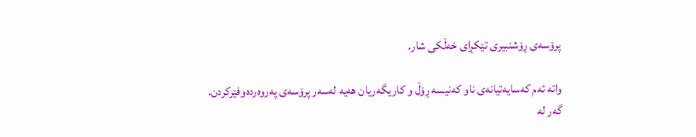پرۆسه‌ى ڕۆشنبیرى تێكڕاى خه‌ڵكى شار.

واته‌ ئه‌م كه‌سایه‌تیانه‌ى ناو كه‌نیسه‌ ڕۆڵ و كاریگه‌ریان هه‌یه‌ له‌سه‌ر پرۆسه‌ى په‌روه‌رده‌وفێركردن. گه‌ر له‌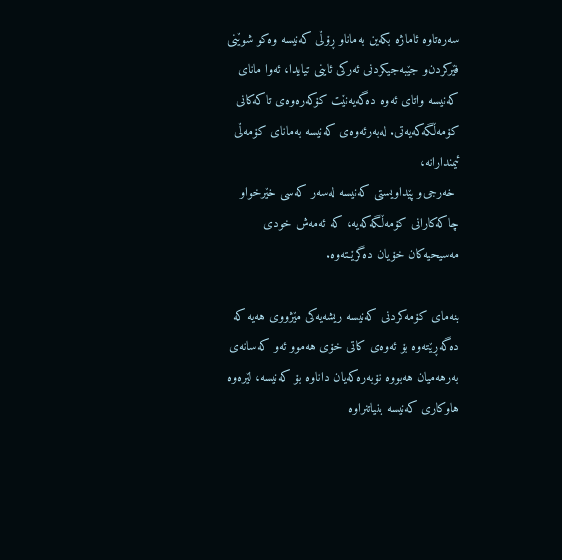سه‌ره‌تاوه‌ ئاماژه‌ بكه‌ین به‌ماناو ڕۆڵى كه‌نیسه‌ وه‌كو شوێنى فێركردن‌و جێبه‌جیكردنى ئه‌ركى ئاینى تیایدا، ئه‌وا ماناى كه‌نیسه‌ واتاى ئه‌وه‌ ده‌گه‌یه‌نێت كۆكه‌ره‌وه‌ى تاكه‌كانى كۆمه‌ڵگه‌كه‌یه‌تى. له‌به‌رئه‌وه‌ى كه‌نیسه‌ به‌ماناى كۆمه‌ڵى ئیمندارانه‌،
 خه‌رجى‌و پێداویستى كه‌نیسه‌ له‌سه‌ر كه‌سى خێرخوا‌و چاكه‌كارانى كۆمه‌ڵگه‌كه‌یه‌، كه‌ ئه‌مه‌ش خودى مه‌سیحیه‌كان خۆیان ده‌گرێـته‌وه‌.

بنه‌ماى كۆمه‌كردنی كه‌نیسه‌ ریشه‌یه‌كى مێژووى هه‌یه‌ كه‌ ده‌گه‌ڕێته‌وه‌ بۆ ئه‌وه‌ى كاتى خۆى هه‌موو ئه‌و كه‌سانه‌ى به‌رهه‌میان هه‌بووه‌ نۆبه‌ره‌كه‌یان داناوه‌ بۆ كه‌نیسه‌، لێره‌وه‌ هاوكارى كه‌نیسه‌ بنیاتنراوه‌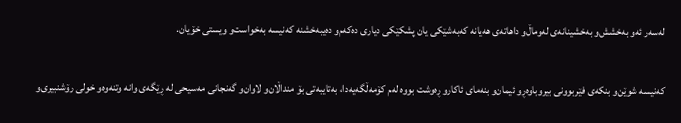له‌سه‌ر ئه‌و به‌خشش‌و به‌خشینانه‌ى له‌وماڵ‌و داهاته‌ى هه‌یانه‌ كه‌به‌شێكى یان پشكێكى دیاری ده‌كه‌م‌و ده‌یبه‌خشنه‌ كه‌نیسه‌ به‌خواست‌و ویستى خۆیان.

كه‌نیسه‌ شوێن‌و بنكه‌ى فێربوونى بیروباوه‌ڕ‌و ئیمان‌و بنه‌ماى ئاكارو ڕه‌وشت بووه‌ له‌م كۆمه‌ڵگه‌یه‌دا، به‌تایبه‌تى بۆ منداڵان‌و لاوان‌و گه‌نجانى مه‌سیحى له‌ ڕێگه‌ى وانه‌ وتنه‌وه‌‌و خولى رۆشنبیرى‌و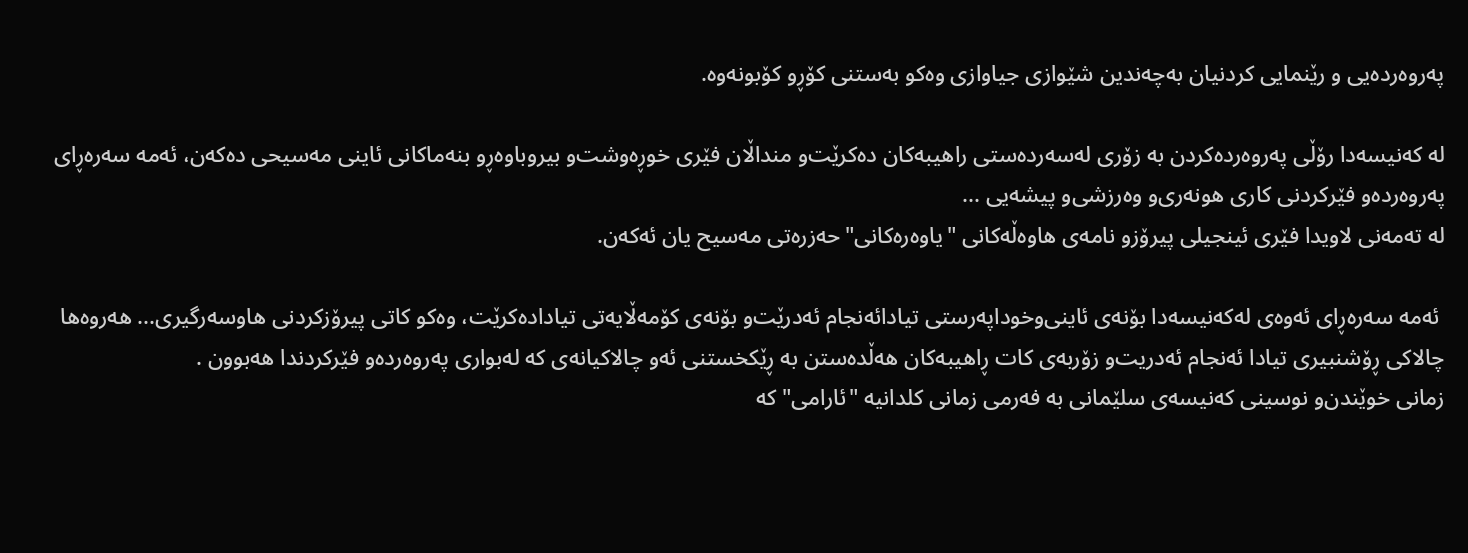په‌روه‌رده‌یى ‌و رێنمایى كردنیان به‌چه‌ندین شێوازى جیاوازى وه‌كو به‌ستنى كۆڕو كۆبونه‌وه‌.

له‌ كه‌نیسه‌دا رۆڵى په‌روه‌رده‌كردن به‌ زۆرى له‌سه‌رده‌ستى راهیبه‌كان ده‌كرێت‌و منداڵان فێرى خوڕه‌وشت‌و بیر‌وباوه‌ڕ‌و بنه‌ماكانى ئاینی مه‌سیحى ده‌كه‌ن، ئه‌مه‌ سه‌ره‌ڕاى په‌روه‌رده‌و فێركردنى كارى هونه‌رى‌و وه‌رزشى‌و پیشه‌یى ...
له‌ ته‌مه‌نى لاویدا فێرى ئینجیلى پیرۆز‌و نامه‌ى هاوه‌ڵه‌كانى "یاوه‌ره‌كانى"حه‌زره‌تى مه‌سیح یان ئه‌كه‌ن.

 ئه‌مه‌ سه‌ره‌ڕاى ئه‌وه‌ى له‌كه‌نیسه‌دا بۆنه‌ى ئاینى‌وخوداپه‌رستى تیادائه‌نجام ئه‌درێت‌و بۆنه‌ى كۆمه‌ڵایه‌تى تیاداده‌كرێت، وه‌كو كاتى پیرۆزكردنى هاوسه‌رگیرى... هه‌روه‌ها چالاكى ڕۆشنبیرى تیادا ئه‌نجام ئه‌دریت‌و زۆربه‌ى كات ڕاهیبه‌كان هه‌ڵده‌ستن به‌ ڕێكخستنى ئه‌و چالاكیانه‌ى كه‌ له‌بوارى په‌روه‌رده‌و فێركردندا هه‌بوون .
زمانى خوێندن‌و نوسینى كه‌نیسه‌ى سلێمانى به‌ فه‌رمى زمانى كلدانیه‌ "ئارامى" كه‌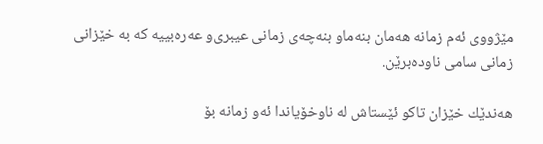مێژووى ئه‌م زمانه‌ هه‌مان بنه‌ما‌و بنه‌چه‌ى زمانى عیبرى‌و عه‌ره‌بییه‌ كه‌ به‌ خێزانى  زمانى سامى ناوده‌برێن.

هه‌ندێك خێزان تاكو ئێستاش له‌ ناوخۆیاندا ئه‌و زمانه‌ بۆ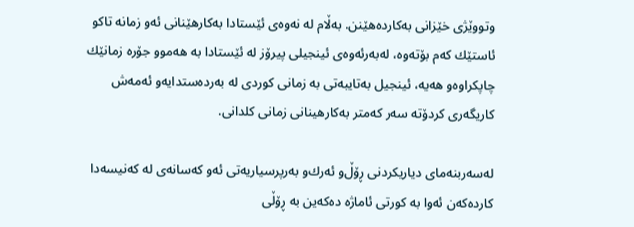وتووێژى خێزانى به‌كارده‌هێنن. به‌ڵام له‌ نه‌وه‌ى ئێستادا به‌كارهێنانى ئه‌و زمانه‌ تاكو ئاستێك كه‌م بۆته‌وه‌، له‌به‌رئه‌وه‌ى ئینجیلى پیرۆز له‌ ئێستادا به‌ هه‌موو جۆره‌ زمانێك چاپكراوه‌‌و هه‌یه‌، ئینجیل به‌تایبه‌تى به‌ زمانى كوردى له‌ به‌رده‌ستدایه‌‌و ئه‌مه‌ش كاریگه‌رى كردۆته‌ سه‌ر كه‌متر به‌كارهینانى زمانى كلدانى.

له‌سه‌ربنه‌ماى دیاریكردنى ڕۆڵ‌و ئه‌رك‌و به‌رپرسیاریه‌تى ئه‌و كه‌سانه‌ى له‌ كه‌نیسه‌دا كارده‌كه‌ن ئه‌وا به‌ كورتى ئاماژه‌ ده‌كه‌ین به‌ ڕۆڵى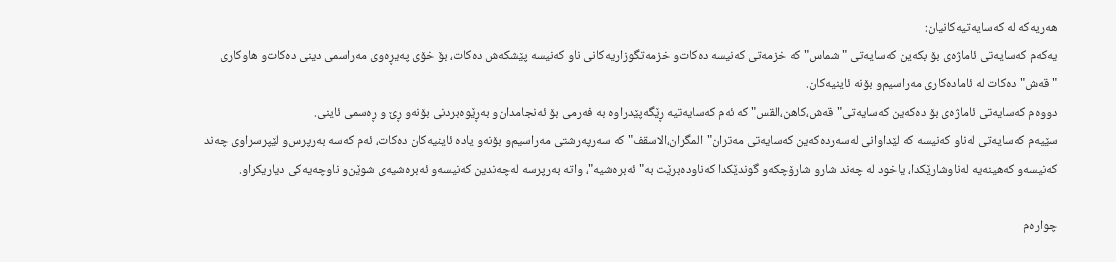هه‌ریه‌كه‌ له‌ كه‌سایه‌تیه‌كانیان:
یه‌كه‌م كه‌سایه‌تى ئاماژه‌ى بۆ بكه‌ین كه‌سایه‌تى "شماس" كه‌ خزمه‌تى كه‌نیسه‌ ده‌كات‌و خزمه‌تگوزاریه‌كانى ناو كه‌نیسه‌ پێشكه‌ش ده‌كات، بۆ خۆى په‌یڕه‌وى مه‌راسمى دینى ده‌كات‌و هاوكارى "قه‌ش" ده‌كات له‌ ئاماده‌كارى مه‌راسیم‌و بۆنه‌ ئاینیه‌كان.
دووه‌م كه‌سایه‌تى ئاماژه‌ى بۆ ده‌كه‌ین كه‌سایه‌تى"قه‌ش،كاهن،القس"كه‌ ئه‌م كه‌سایه‌تیه‌ ڕێگه‌پێدراوه‌ به‌ فه‌رمى بۆ ئه‌نجامدان‌و به‌ڕێوه‌بردنى بۆنه‌و ڕێ و ڕه‌سمى ئاینى.
سێیه‌م كه‌سایه‌تى له‌ناو كه‌نیسه‌ كه‌ لێداوانى له‌سه‌رده‌كه‌ین كه‌سایه‌تى مه‌تران"المگران،الاسقف" كه‌ سه‌رپه‌رشتى مه‌راسیم‌و بۆنه‌‌و یاده‌ ئاینیه‌كان ده‌كات، ئه‌م كه‌سه‌ به‌رپرس‌و لێپرسراوى چه‌ند كه‌نیسه‌و كه‌هینه‌یه‌ له‌ناوشارێكدا، یاخود له‌ چه‌ند شارو شارۆچكه‌‌و گوندێكدا كه‌ناوده‌برێت به‌"ئه‌بره‌شیه‌"، واته‌ به‌رپرسه‌ له‌چه‌ندین كه‌نیسه‌و ئه‌بره‌شیه‌ى شوێن‌و ناوچه‌یه‌كى دیاریكراو.

چواره‌م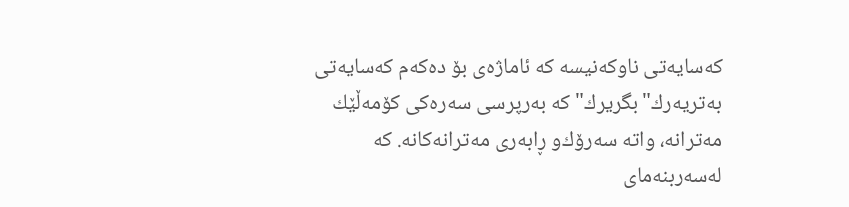كه‌سایه‌تى ناوكه‌نیسه‌ كه‌ ئاماژه‌ى بۆ ده‌كه‌م كه‌سایه‌تى به‌تریه‌رك"بگریرك"كه‌ به‌رپرسى سه‌ره‌كى كۆمه‌ڵێك مه‌ترانه‌، واته‌ سه‌رۆك‌و ڕابه‌رى مه‌ترانه‌كانه‌. كه‌ له‌سه‌ربنه‌ماى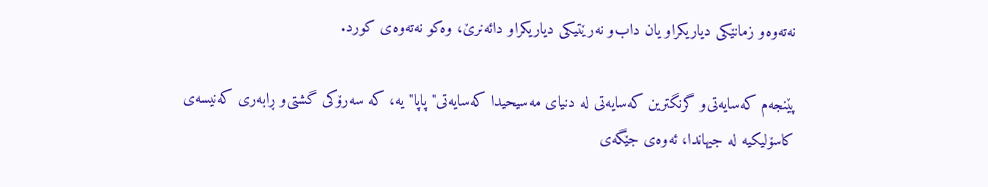نه‌ته‌وه‌‌و زمانێكى دیاریكراو یان داب‌و نه‌رێتیكى دیاریكراو دائه‌نرێ، وه‌كو نه‌ته‌وه‌ى كورد.

پێنجه‌م كه‌سایه‌تى‌و گرنگترین كه‌سایه‌تى له‌ دنیاى مه‌سیحیدا كه‌سایه‌تى"پاپا"یه‌، كه‌ سه‌رۆكى گشتى‌و ڕابه‌رى كه‌نیسه‌ى كاسۆلیكیه‌ له‌ جیهاندا، ئه‌وه‌ى جێگه‌ى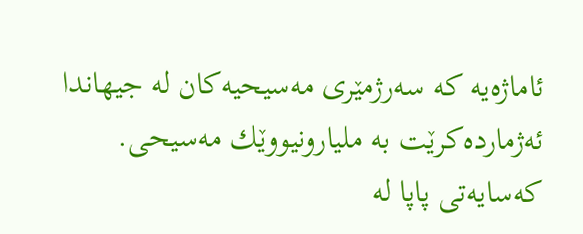ئاماژه‌یه‌ كه‌ سه‌رژمێرى مه‌سیحیه‌كان له‌ جیهاندا ئه‌ژمارده‌كرێت به‌ ملیار‌ونیووێك مه‌سیحى. كه‌سایه‌تى پاپا له‌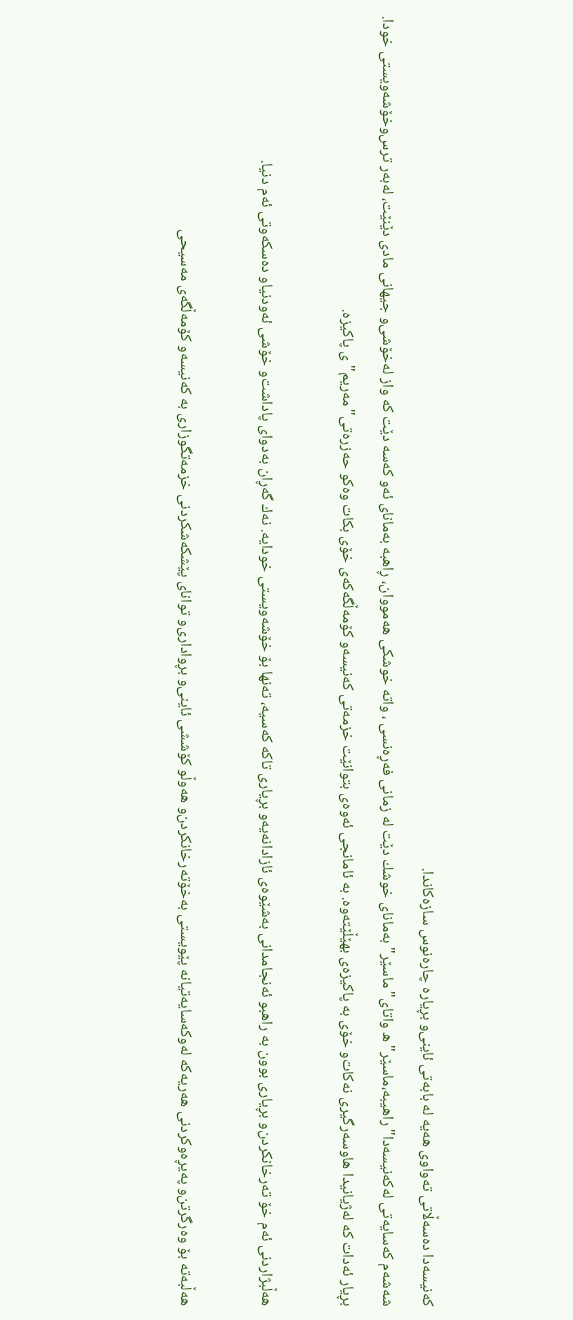كه‌نیسه‌دا ده‌سه‌ڵاتى ته‌واوى هه‌یه‌ له‌ بابه‌تى ئاینى‌و بڕیاره‌ چاره‌نوس سازه‌كاندا.
شه‌شه‌م كه‌سایه‌تى له‌كه‌نیسه‌دا"راهیبه‌،ماسێر"ه‌ واتاى"ماسێر" به‌ماناى خوشك دێت له‌ زمانى فه‌ڕه‌نسى ، واته‌ خوشكى هه‌مووان، ڕاهبه‌ به‌ماناى ئه‌و كه‌سه‌ دێت كه‌ واز له‌خۆشى‌و جیهانى مادى دێنێت، له‌به‌ر ترس‌وخۆشه‌ویستى خودا. بڕیار ئه‌دات كه‌ له‌ژیانیدا هاوسه‌رگیرى نه‌كات‌و خۆى به‌ پاكیزه‌ى بهێڵێته‌وه‌. به‌ ئامانجى ئه‌وه‌ى بتوانێت خزمه‌تى كه‌نیسه‌و كۆمه‌ڵگه‌كه‌ى خۆى بكات وه‌كو حه‌زره‌تى"مه‌ریم"ى پاكیزه‌.

هه‌ڵبژاردنى ئه‌م خۆ ته‌رخانكردن‌و بڕیارى بوون به‌ راهبو ئه‌نجامدانى به‌شێوه‌ى ئازادانه‌یه‌‌و بڕیارى تاكه‌ كه‌سیه‌، ته‌نها بۆ خۆشه‌ویستى خودایه‌. نه‌ك گه‌ڕان به‌دواى پاداشت‌و خۆشى ئه‌ودنیا‌و ده‌سكه‌وتى ئه‌م دنیا.

هه‌ڵبه‌ته‌ بۆ وه‌رگرتن‌و په‌یڕه‌وكردنى هه‌ریه‌كه‌ له‌‌وكه‌سایه‌تیانه‌ پێویستى به‌خۆته‌رخانكردن‌و هه‌وڵو كۆششى ئاینی‌و بڕواداری‌و تواناى پێشكه‌شكردنى خزمه‌تگوزاری به‌ كه‌نیسه‌و كۆمه‌ڵگه‌ى مه‌سیحى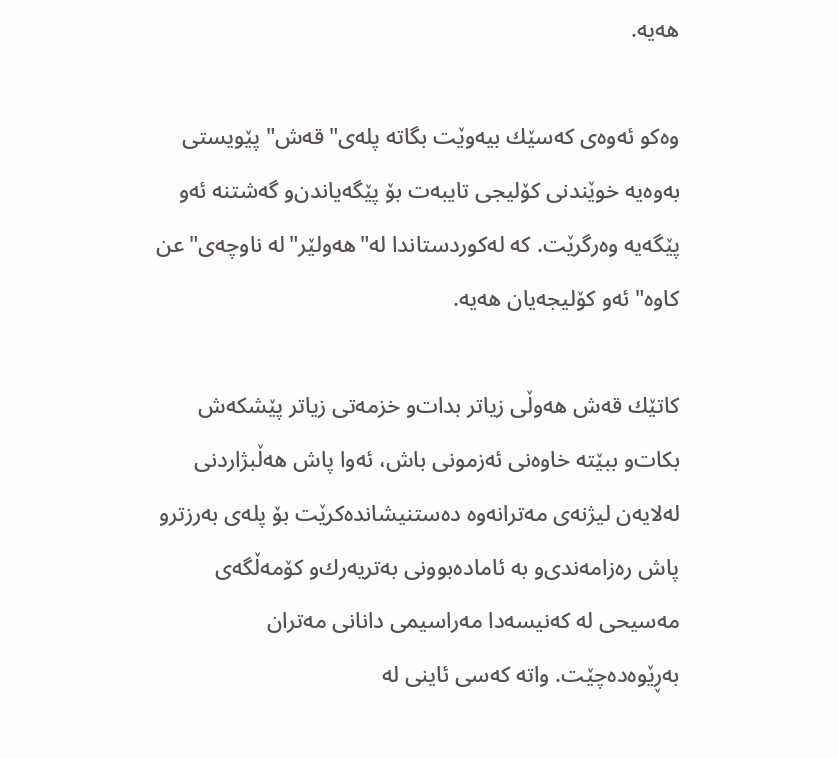هه‌یه‌.

وه‌كو ئه‌وه‌ى كه‌سێك بیه‌وێت بگاته‌ پله‌ى"قه‌ش" پێویستى به‌وه‌یه‌ خوێندنى كۆلیجى تایبه‌ت بۆ پێگه‌یاندن‌و گه‌شتنه‌ ئه‌‌و پێگه‌یه‌ وه‌رگرێت. كه‌ له‌كوردستاندا له‌"هه‌ولێر"له‌ ناوچه‌ى"عن كاوه‌" ئه‌و كۆلیجه‌یان هه‌یه‌.

كاتێك قه‌ش هه‌وڵى زیاتر بدات‌و خزمه‌تى زیاتر پێشكه‌ش بكات‌و ببێته‌ خاوه‌نى ئه‌زمونى باش، ئه‌وا پاش هه‌ڵبژاردنى له‌لایه‌ن لیژنه‌ى مه‌ترانه‌وه‌ ده‌ستنیشانده‌كرێت بۆ پله‌ى به‌رزتر‌و پاش ره‌زامه‌ندى‌و به‌ ئاماده‌بوونى به‌تریه‌رك‌و كۆمه‌ڵگه‌ى مه‌سیحى له‌ كه‌نیسه‌دا مه‌راسیمى دانانى مه‌تران به‌ڕێوه‌ده‌چێت. واته‌ كه‌سى ئاینى له‌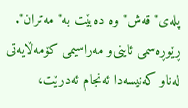پله‌ى"قه‌ش" وه‌ ده‌بێت به‌"مه‌تران".
ڕێوڕه‌سمى ئاینى‌و مه‌راسیمى كۆمه‌ڵایه‌تى له‌ناو كه‌نیسه‌دا ئه‌نجام ئه‌درێت،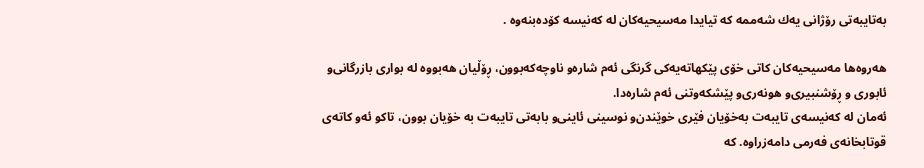به‌تایبه‌تى رۆژانى یه‌ك شه‌ممه‌ كه‌ تیایدا مه‌سیحیه‌كان له‌ كه‌نیسه‌ كۆده‌بنه‌وه‌ .

هه‌روه‌ها مه‌سیحیه‌كان كاتى خۆى پێكهاته‌یه‌كى گرنگى ئه‌م شاره‌‌و ناوچه‌كه‌بوون، ڕۆڵیان هه‌بووه‌ له‌ بوارى بازرگانى‌و ئابورى ‌و ڕۆشنبیرى‌و هونه‌رى‌و پێشكه‌وتنى ئه‌م شاره‌دا.
ئه‌مان له‌ كه‌نیسه‌ى تایبه‌ت به‌خۆیان فێرى خوێندن‌و نوسینى ئاینى‌و بابه‌تى تایبه‌ت به‌ خۆیان بوون، تاكو ئه‌و كاته‌ى قوتابخانه‌ى فه‌رمى دامه‌زراوه‌. كه‌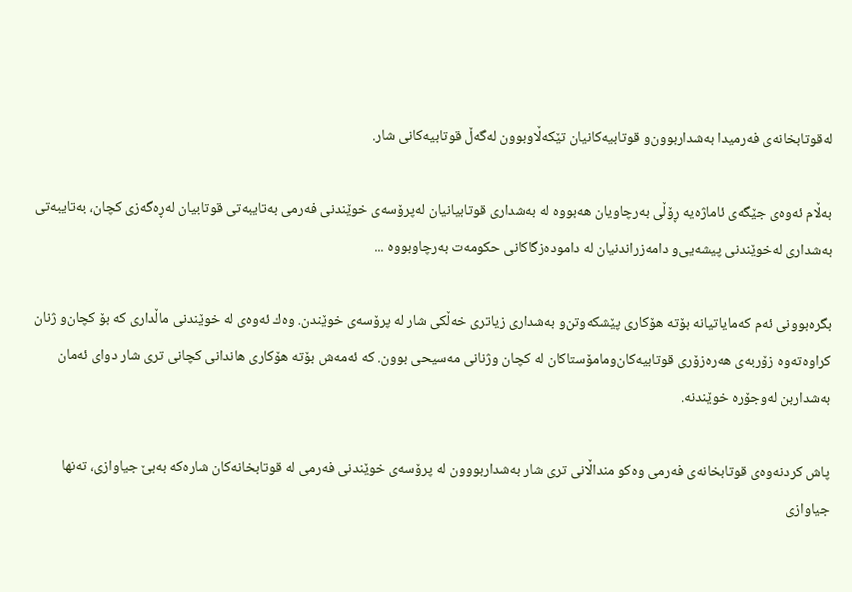له‌قوتابخانه‌ى فه‌رمیدا به‌شداربوون‌و قوتابیه‌كانیان تێكه‌ڵاوبوون له‌گه‌ڵ قوتابیه‌كانى شار.

به‌ڵام ئه‌وه‌ى جێگه‌ى ئاماژه‌یه‌ ڕۆڵى به‌رچاویان هه‌بووه‌ له‌ به‌شدارى قوتابیانیان له‌پرۆسه‌ى خوێندنى فه‌رمى به‌تایبه‌تى قوتابیان له‌ڕه‌گه‌زى كچان، به‌تایبه‌تى به‌شداری له‌خوێندنى پیشه‌یى‌و دامه‌زراندنیان له‌ داموده‌زگاكانى حكومه‌ت به‌رچاوبووه‌ ...

بگره‌بوونى ئه‌م كه‌مایاتیانه‌ بۆته‌ هۆكارى پێشكه‌وتن‌و به‌شدارى زیاترى خه‌ڵكى شار له‌ پرۆسه‌ى خوێندن. وه‌ك ئه‌وه‌ى له‌ خوێندنى ماڵدارى كه‌ بۆ كچان‌و ژنان كراوه‌ته‌وه‌ زۆربه‌ى هه‌ره‌زۆرى قوتابیه‌كان‌ومامۆستاكان له‌ كچان وژنانى مه‌سیحى بوون. كه‌ ئه‌مه‌ش بۆته‌ هۆكارى هاندانى كچانى ترى شار دواى ئه‌مان به‌شداربن له‌وجۆره‌ خوێندنه‌.

پاش كردنه‌وه‌ى قوتابخانه‌ى فه‌رمى وه‌كو منداڵانى ترى شار به‌شداربووون له‌ پرۆسه‌ى خوێندنى فه‌رمى له‌ قوتابخانه‌كان شاره‌كه‌ به‌بێ جیاوازى، ته‌نها جیاوازى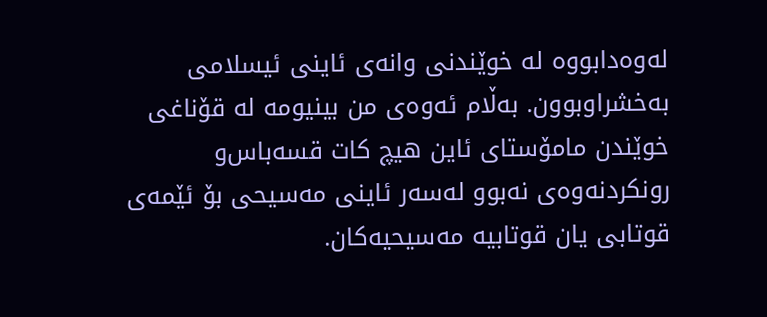له‌وه‌دابووه‌ له‌ خوێندنى وانه‌ى ئاینى ئیسلامى به‌خشراوبوون. به‌ڵام ئه‌وه‌ى من بینیومه‌ له‌ قۆناغى خوێندن مامۆستاى ئاین هیچ كات قسه‌باس‌و رونكردنه‌وه‌ى نه‌بوو له‌سه‌ر ئاینى مه‌سیحى بۆ ئێمه‌ى قوتابى یان قوتابیه‌ مه‌سیحیه‌كان.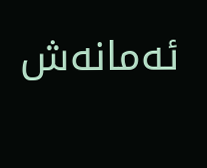ئه‌مانه‌ش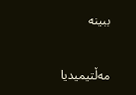ببینه

مەڵتیمیدیا